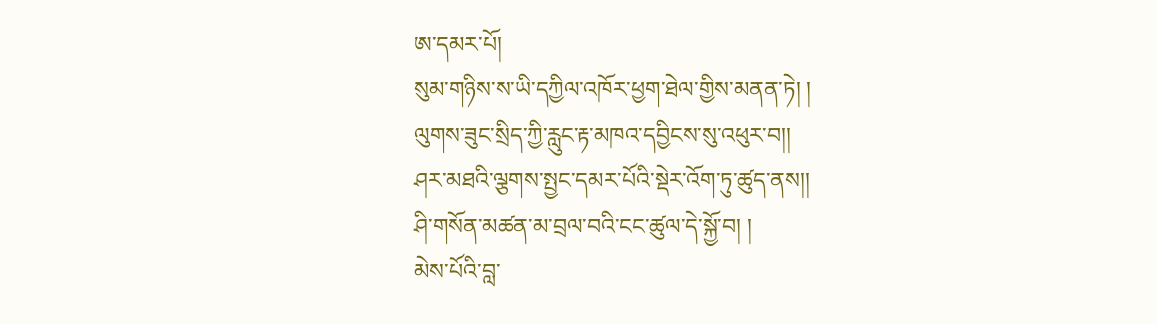ཨ་དམར་པོ།
སུམ་གཉིས་ས་ཡི་དཀྱིལ་འཁོར་ཕྱག་ཐེལ་གྱིས་མནན་ཏེ། །
ལུགས་ཟུང་སྲིད་ཀྱི་རླུང་རྟ་མཁའ་དབྱིངས་སུ་འཕུར་བ།།
ཤར་མཐའི་ལྕགས་སྤྱང་དམར་པོའི་སྡེར་འོག་ཏུ་ཚུད་ནས།།
ཤི་གསོན་མཚན་མ་བྲལ་བའི་ངང་ཚུལ་དེ་སྐྱོ་བ། །
མེས་པོའི་བླ་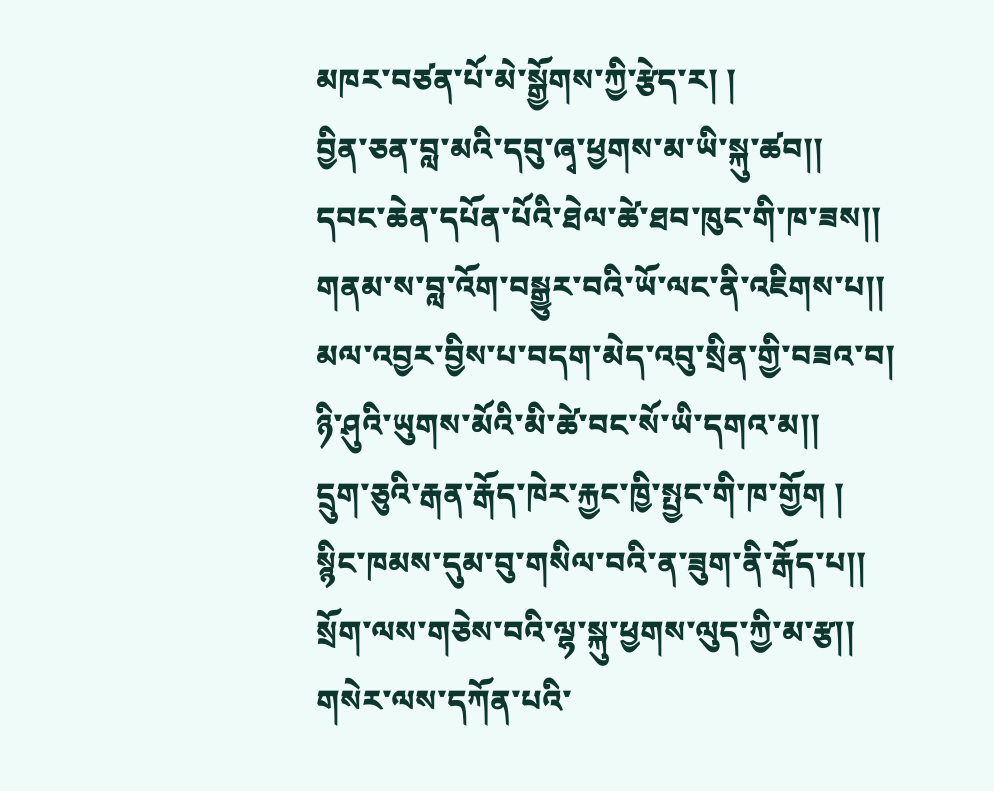མཁར་བཙན་པོ་མེ་སྒྱོགས་ཀྱི་རྩེད་ར། །
བྱིན་ཅན་བླ་མའི་དབུ་ཞྭ་ཕྱགས་མ་ཡི་སྐུ་ཚབ།།
དབང་ཆེན་དཔོན་པོའི་ཐེལ་ཚེ་ཐབ་ཁུང་གི་ཁ་ཟས།།
གནམ་ས་བླ་འོག་བསྒྱུར་བའི་ཡོ་ལང་ནི་འཇིགས་པ།།
མལ་འབྱར་བྱིས་པ་བདག་མེད་འབུ་སྲིན་གྱི་བཟའ་བ།
ཉི་ཤུའི་ཡུགས་མོའི་མི་ཚེ་བང་སོ་ཡི་དགའ་མ།།
དྲུག་ཅུའི་རྒན་རྒོད་ཁེར་རྐྱང་ཁྱི་སྤྱང་གི་ཁ་གྱོག །
སྙིང་ཁམས་དུམ་བུ་གསིལ་བའི་ན་ཟུག་ནི་རྒོད་པ།།
སྲོག་ལས་གཅེས་བའི་ལྷ་སྐུ་ཕྱགས་ལུད་ཀྱི་མ་རྩ།།
གསེར་ལས་དཀོན་པའི་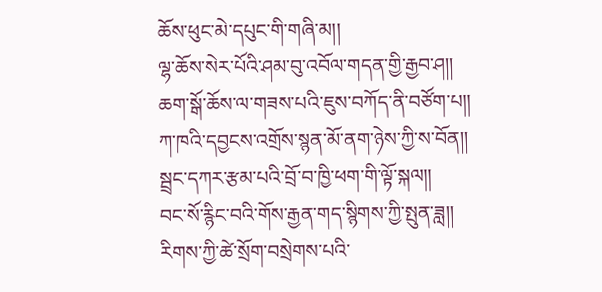ཆོས་ཕུང་མེ་དཔུང་གི་གཞི་མ།།
ལྷ་ཆོས་སེར་པོའི་ཤམ་བུ་འབོལ་གདན་གྱི་རྒྱབ་ཤ།།
ཆག་སྒོ་ཆོས་ལ་གཟས་པའི་ཇུས་བཀོད་ནི་བཙོག་པ།།
ཀ་ཁའི་དབྱངས་འགྲོས་སྙན་མོ་ནག་ཉེས་ཀྱི་ས་བོན།།
སྦྲང་དཀར་རྩམ་པའི་བྲོ་བ་ཁྱི་ཕག་གི་ལྟོ་སྐལ།།
བང་སོ་རྙིང་བའི་གོས་རྒྱན་གད་སྙིགས་ཀྱི་སྤུན་ཟླ།།
རིགས་ཀྱི་ཚེ་སྲོག་བསྲེགས་པའི་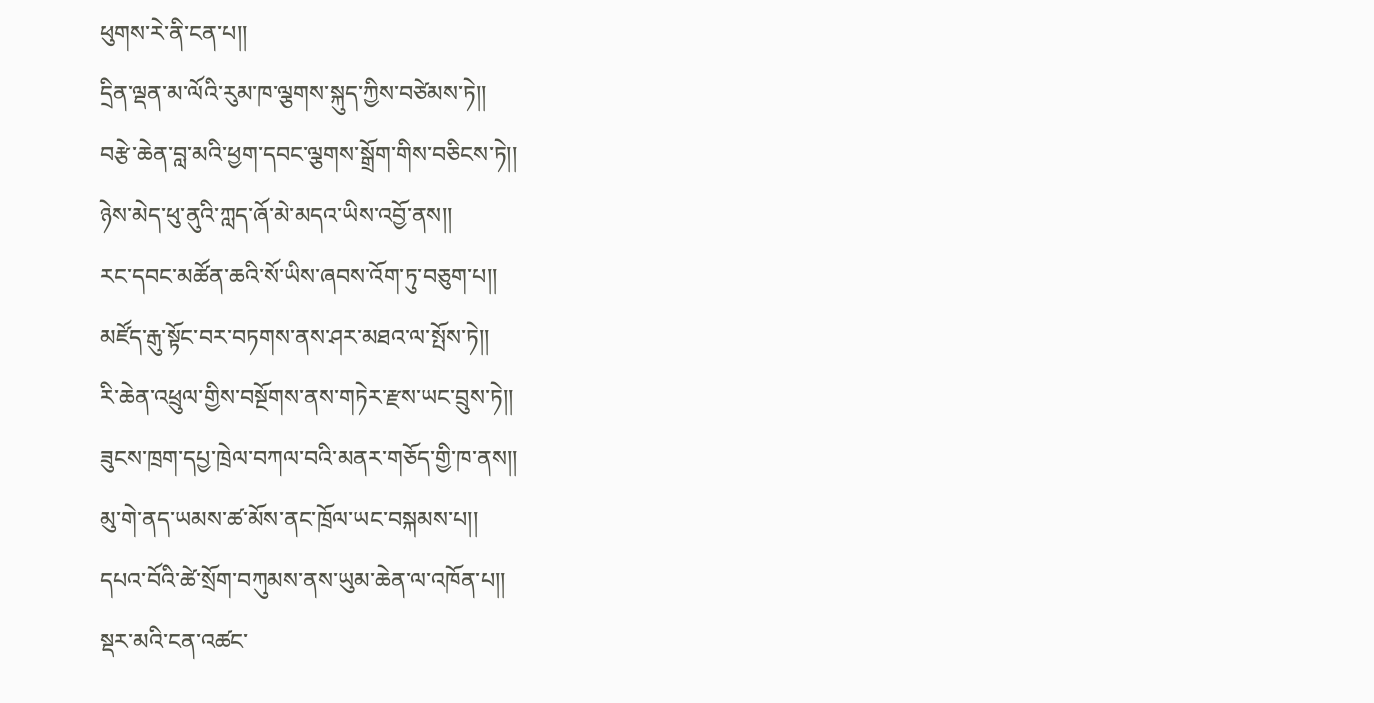ཕུགས་རེ་ནི་ངན་པ།།
དྲིན་ལྡན་མ་ལོའི་རུམ་ཁ་ལྕགས་སྐུད་ཀྱིས་བཙེམས་ཏེ།།
བརྩེ་ཆེན་བླ་མའི་ཕྱག་དབང་ལྕགས་སྒྲོག་གིས་བཅིངས་ཏེ།།
ཉེས་མེད་ཕུ་ནུའི་ཀླད་ཞོ་མེ་མདའ་ཡིས་འབྱོ་ནས།།
རང་དབང་མཚོན་ཆའི་སོ་ཡིས་ཞབས་འོག་ཏུ་བཅུག་པ།།
མཛོད་རྒུ་སྟོང་བར་བཏགས་ནས་ཤར་མཐའ་ལ་སྤོས་ཏེ།།
རི་ཆེན་འཕྲུལ་གྱིས་བསྔོགས་ནས་གཏེར་རྫས་ཡང་བྲུས་ཏེ།།
ཟུངས་ཁྲག་དཔྱ་ཁྲེལ་བཀལ་བའི་མནར་གཅོད་གྱི་ཁ་ནས།།
མུ་གེ་ནད་ཡམས་ཚ་མོས་ནང་ཁྲོལ་ཡང་བསྐམས་པ།།
དཔའ་བོའི་ཚེ་སྲོག་བཀུམས་ནས་ཡུམ་ཆེན་ལ་འཁོན་པ།།
སྡར་མའི་ངན་འཚང་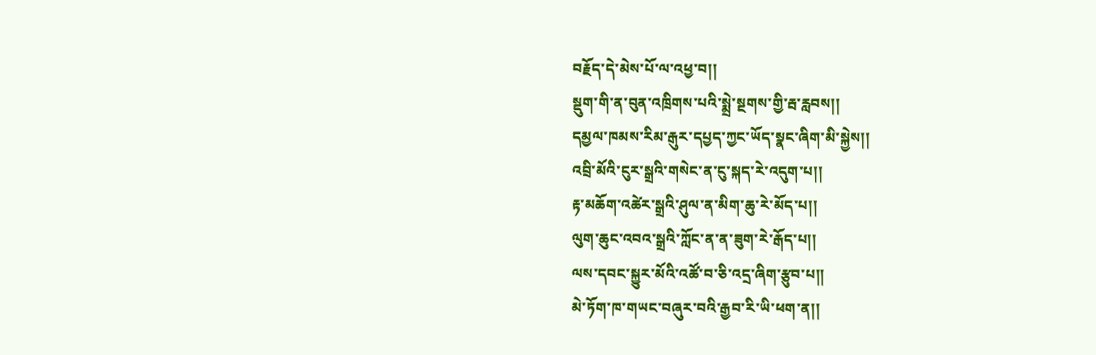བརྗོད་དེ་མེས་པོ་ལ་འཕྱ་བ།།
སྡུག་གི་ན་བུན་འཁྲིགས་པའི་སྨྲེ་སྔགས་གྱི་རྦ་རླབས།།
དམྱལ་ཁམས་རིམ་རྒུར་དཔྱད་ཀྱང་ཡོད་སྣང་ཞིག་མི་སྐྱེས།།
འབྲི་མོའི་ངུར་སྒྲའི་གསེང་ན་ངུ་སྐད་རེ་འདུག་པ།།
རྟ་མཆོག་འཚེར་སྒྲའི་ཤུལ་ན་མིག་ཆུ་རེ་མོད་པ།།
ལུག་ཆུང་འབའ་སྒྲའི་ཀློང་ན་ན་ཟུག་རེ་རྒོད་པ།།
ལས་དབང་སྐྱུར་མོའི་འཚོ་བ་ཅི་འདྲ་ཞིག་རྩུབ་པ།།
མེ་ཏོག་ཁ་གཡང་བཞུར་བའི་རྒྱབ་རི་ཡི་ཕག་ན།།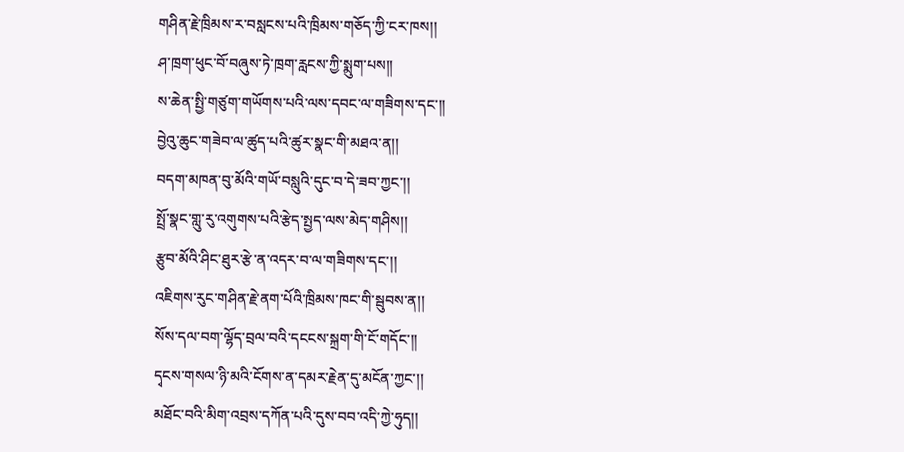གཤིན་རྗེ་ཁྲིམས་ར་བསླངས་པའི་ཁྲིམས་གཅོད་ཀྱི་ངར་ཁས།།
ཤ་ཁྲག་ཕུང་བོ་བཞུས་ཏེ་ཁྲག་རླངས་ཀྱི་སྨུག་པས།།
ས་ཆེན་སྤྱི་གཙུག་གཡོགས་པའི་ལས་དབང་ལ་གཟིགས་དང་།།
བྱེའུ་ཆུང་གཟེབ་ལ་ཚུད་པའི་ཚུར་སྣང་གི་མཐའ་ན།།
བདག་མཁན་བུ་མོའི་གཡོ་བསླུའི་དུང་བ་དེ་ཟབ་ཀྱང་།།
སྤྲོ་སྣང་གླུ་རུ་འགུགས་པའི་རྩེད་སྤྱད་ལས་མེད་གཤིས།།
རྩུབ་མོའི་ཤིང་ཐུར་རྩེ་ན་འདར་བ་ལ་གཟིགས་དང་།།
འཇིགས་རུང་གཤིན་རྗེ་ནག་པོའི་ཁྲིམས་ཁང་གི་སྦུབས་ན།།
སོས་དལ་བག་ལྷོད་བྲལ་བའི་དངངས་སྐྲག་གི་ངོ་གདོང་།།
དྭངས་གསལ་ཉི་མའི་ངོགས་ན་དམར་རྗེན་དུ་མངོན་ཀྱང་།།
མཐོང་བའི་མིག་འབྲས་དཀོན་པའི་དུས་བབ་འདི་ཀྱེ་ཧུད།།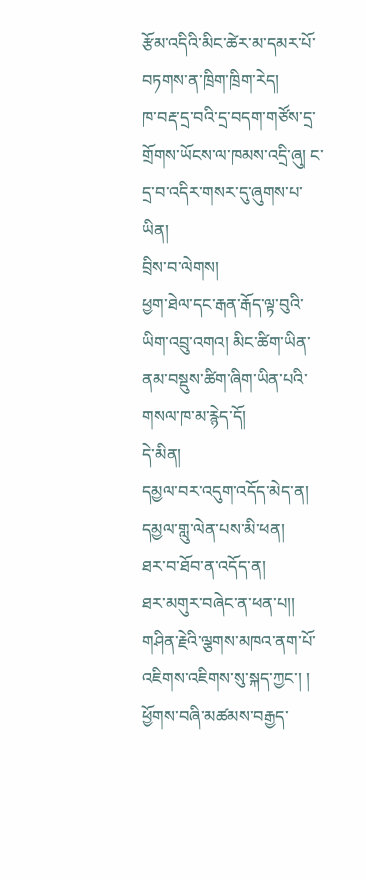རྩོམ་འདིའི་མིང་ཚེར་མ་དམར་པོ་བཏགས་ན་ཁྲིག་ཁྲིག་རེད།
ཁ་བརྡ་དྲ་བའི་དྲ་བདག་གཙོས་དྲ་གྲོགས་ཡོངས་ལ་ཁམས་འདྲི་ཞུ། ང་དྲ་བ་འདིར་གསར་དུ་ཞུགས་པ་ཡིན།
བྲིས་བ་ལེགས།
ཕྱག་ཐེལ་དང་རྒན་རྒོད་ལྟ་བུའི་ཡིག་འབྲུ་འགའ། མིང་ཚིག་ཡིན་ནམ་བསྡུས་ཚིག་ཞིག་ཡིན་པའི་གསལ་ཁ་མ་རྙེད་དོ།
དེ་མིན།
དམྱལ་བར་འདུག་འདོད་མེད་ན།
དམྱལ་གླུ་ལེན་པས་མི་ཕན།
ཐར་བ་ཐོབ་ན་འདོད་ན།
ཐར་མགུར་བཞེང་ན་ཕན་པ།།
གཤིན་རྗེའི་ལྕགས་མཁའ་ནག་པོ་འཇིགས་འཇིགས་སུ་སྐད་ཀྱང་། །
ཕྱོགས་བཞི་མཚམས་བརྒྱད་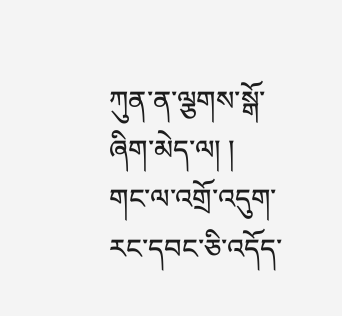ཀུན་ན་ལྕགས་སྒོ་ཞིག་མེད་ལ། །
གང་ལ་འགྲོ་འདུག་རང་དབང་ཅི་འདོད་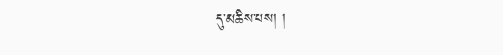དུ་མཆིས་པས། །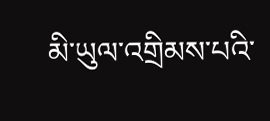མི་ཡུལ་འགྲིམས་པའི་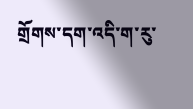གྲོགས་དག་འདི་ག་རུ་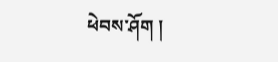ཕེབས་ཤོག །